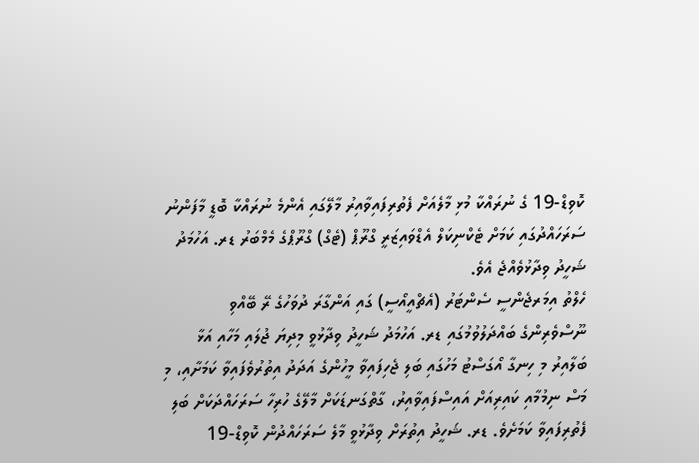ކޮވިޑް-19 ގެ ނުރައްކާ މުޅި މާލެއަށް ފެތުރިފައިވާއިރު މާލޭގައި އެންމެ ނުރައްކާ ބޮޑީ މާފަންނު ސަރަހައްދުގައި ކަމަށް ޓެކްނިކަލް އެޑްވައިޒަރީ ގްރޫޕް (ޓެގް) ގްރޫޕްގެ މެމްބަރު ޑރ. އަހުމަދު ޝަހީދު ވިދާޅުވެއްޖެ އެވެ.
ހެލްތު އިމަރޖެންސީ ސެންޓަރު (އެޗްއީއޯސީ) ގައި އަންގާރަ ދުވަހުގެ ރޭ ބޭއްވި ނޫސްވެރިންގެ ބައްދަލުވުމުގައި ޑރ. އަހުމަދު ޝަހީދު ވިދާޅުވީ މިދިޔަ ޖުލައި މަހާއި އަޅާ ބަލާއިރު މި ހިނގާ އޯގަސްޓު މަހުގައި ބަލި ޖެހިފައިވާ މީހުންގެ އަދަދު އިތުރުވެފައިވާ ކަމަށާއި، މި މަސް ނިމުމާއި ކައިރިއަށް އައިސްފައިވާއިރު، ގާތްގަނޑަކަށް މާލޭގެ ހުރިހާ ސަރަހައްދަކަށް ބަލި ފެތުރިފައިވާ ކަމަށެވެ. ޑރ. ޝަހީދު އިތުރަށް ވިދާޅުވީ މާލެ ސަރަހައްދުން ކޮވިޑް-19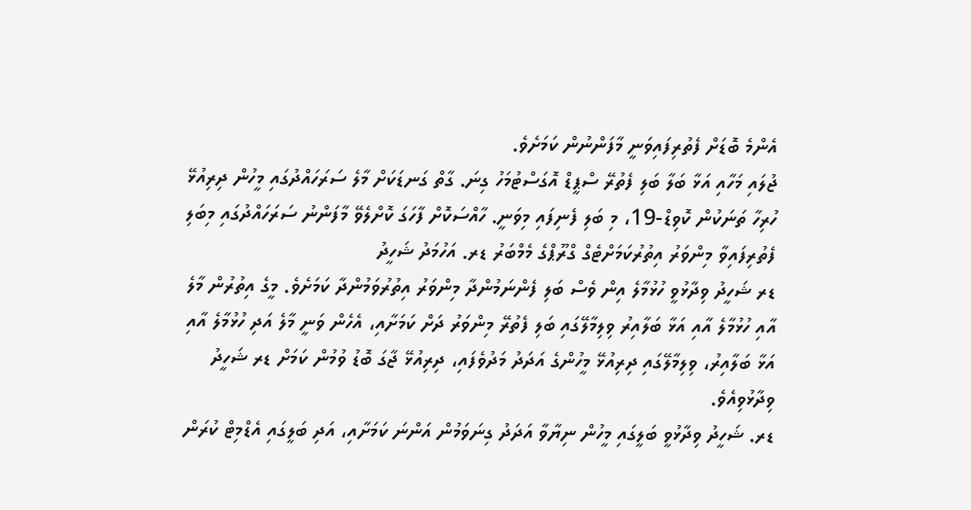އެންމެ ބޮޑަށް ފެތުރިފައިވަނީ މާފަންނުން ކަމަށެވެ.
ޖުލައި މަހާއި އަޅާ ބަލާ ބަލި ފެތުރޭ ސްޕީޑް އޮގަސްޓުމަހު ގިނަ. ގާތް ގަނޑަކަށް މާލެ ސަރަހައްދުގައި މީހުން ދިރިއުޅޭ ހުރިހާ ތަނަކުން ކޮވިޑް-19، މި ބަލި ފެނިފައި މިވަނީ. ހާއްސަކޮށް ފާހަގަ ކޮށްލެވޭ މާފަންނު ސަރަހައްދުގައި މިބަލި ފެތުރިފައިވާ މިންވަރު އިތުރުކަމަށްޓެގް ގްރޫޕްގެ މެމްބަރު ޑރ. އަހުމަދު ޝަހީދު
ޑރ ޝަހީދު ވިދާޅުވީ ހުޅުމާލެ އިން ވެސް ބަލި ފެންނަމުންދާ މިންވަރު އިތުރުވަމުންދާ ކަމަށެވެ. މީގެ އިތުރުން މާލެ އާއި ހުޅުމާލެ އާއި އަޅާ ބަލާއިރު ވިލިމާލޭގައި ބަލި ފެތުރޭ މިންވަރު ދަށް ކަމަށާއި، އެހެން ވަނީ މާލެ އަދި ހުޅުމާލެ އާއި އަޅާ ބަލާއިރު، ވިލިމާލޭގައި ދިރިއުޅޭ މީހުންގެ އަދަދު މަދުވެފައި، ދިރިއުޅޭ ޖާގަ ބޮޑު ވުމުން ކަމަށް ޑރ ޝަހީދު ވިދާޅުވިއެވެ.
ޑރ. ޝަހީދު ވިދާޅުވީ ބަލީގައި މީހުން ނިޔާވާ އަދަދު ގިނަވަމުން އަންނަ ކަމަށާއި، އަދި ބަލީގައި އެޑްމިޓް ކުރަން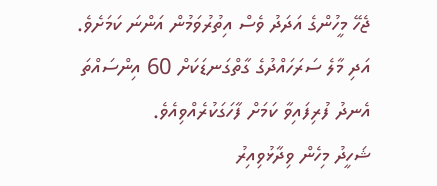ޖެހޭ މީހުންގެ އަދަދު ވެސް އިތުރުވަމުން އަންނަ ކަމަށެވެ. އަދި މާލެ ސަރަހައްދުގެ ގާތްގަނޑަކަށް 60 އިންސައްތަ އެނދު ފުރިފައިވާ ކަމަށް ފާހަގަކުރެއްވިއެވެ.
ޝަހީދު މިހެން ވިދާޅުވިއިރު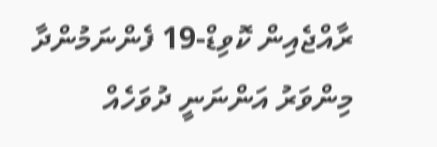ރާއްޖެއިން ކޮވިޑް-19 ފެންނަމުންދާ މިންވަރު އަންނަނީ ދުވަހެއް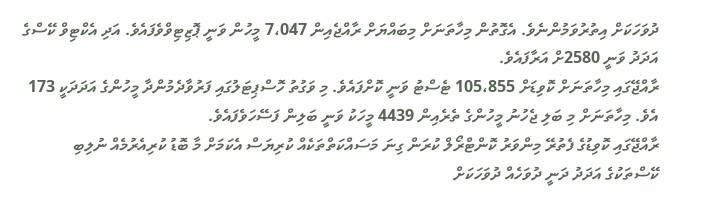ދުވަހަކަށް އިތުރުވަމުންނެވެ. އެގޮތުން މިހާތަނަށް މިބައްޔަށް ރާއްޖެއިން 7،047 މީހުން ވަނީ ޕޮޒިޓިވްވެފައެވެ. އަދި އެކްޓިވް ކޭސްގެ އަދަދު ވަނީ 2580ށް އަރާފައެވެ.
ރާއްޖޭގައި މިހާތަނަށް ކޮވިޑަށް 105،855 ޓެސްޓު ވަނީ ކޮށްފައެވެ. މި ވަގުތު ހޮސްޕިޓަލުގައި ފަރުވާދެމުންދާ މީހުންގެ އަދަދަކީ 173 އެވެ. މިހާތަނަށް މި ބަލި ޖެހުނު މީހުންގެ ތެރެއިން 4439 މީހަކު ވަނީ ބަލިން ފަސޭހަވެފައެވެ.
ރާއްޖޭގައި ކޮވިޑުގެ ފެތުރޭ މިންވަރު ކޮންޓްރޯލް ކުރަން ގިނަ މަސައްކަތްތަކެއް ކުރިޔަސް އެކަމަށް މާ ބޮޑު ކުރިއެރުމެއް ނުލިބި ކޭސްތަކުގެ އަދަދު ދަނީ ދުވަހެއް ދުވަހަކަށް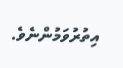އިތުރުވަމުންނެވެ.